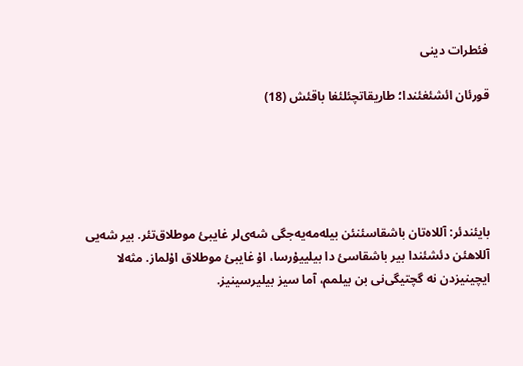فئطرات دینی

قورئان ائشئغئندا؛ طاریقاتچئلئغا باقئش (18)





بایئندئر: آللاەتان باشقاسئنئن بیلەمەیەجگی شەی‌لر غایبئ موطلاق‌تئر. بیر شەیی آللاهئن دئشئندا بیر باشقاسئ دا بیلییۇرسا، اۇ غایبئ موطلاق اۇلماز. مثەلا ایچینیزدن نە گچتیگی‌نی بن بیلمم، آما سیز بیلیرسینیز.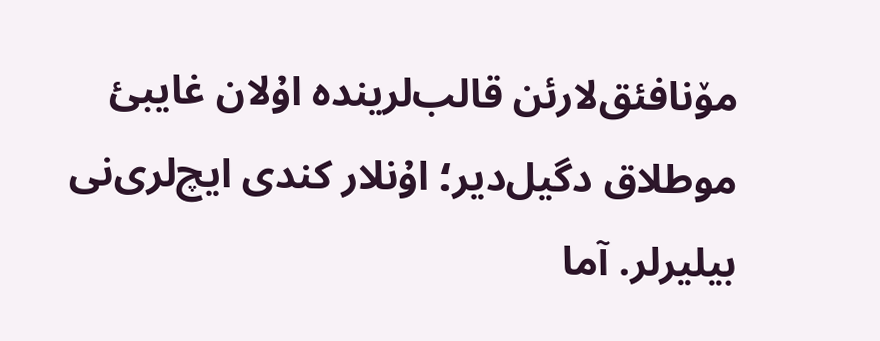مۆنافئق‌لارئن قالب‌لریندە اۇلان غایبئ موطلاق دگیل‌دیر؛ اۇنلار کندی ایچ‌لری‌نی بیلیرلر. آما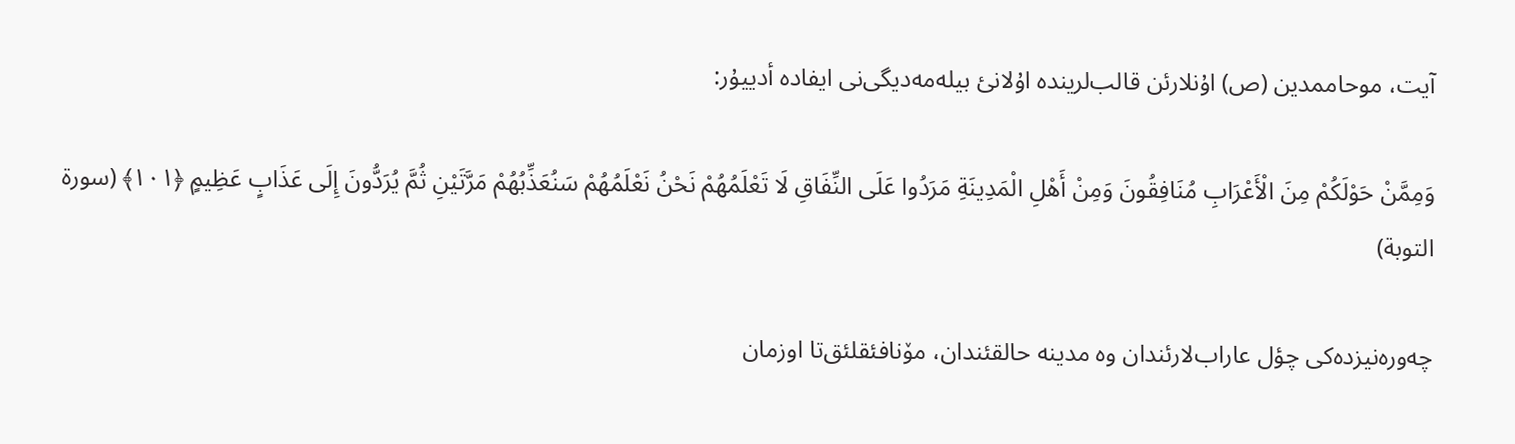آیت، موحاممدین (ص) اۇنلارئن قالب‌لریندە اۇلانئ بیلەمەدیگی‌نی ایفادە أدییۇر:

وَمِمَّنْ حَوْلَكُمْ مِنَ الْأَعْرَابِ مُنَافِقُونَ وَمِنْ أَهْلِ الْمَدِينَةِ مَرَدُوا عَلَى النِّفَاقِ لَا تَعْلَمُهُمْ نَحْنُ نَعْلَمُهُمْ سَنُعَذِّبُهُمْ مَرَّتَيْنِ ثُمَّ يُرَدُّونَ إِلَى عَذَابٍ عَظِيمٍ ﴿۱۰۱﴾ (سورة التوبة)

چەورەنیزدەکی چؤل عاراب‌لارئندان وە مدینە حالقئندان، مۆنافئقلئق‌تا اوزمان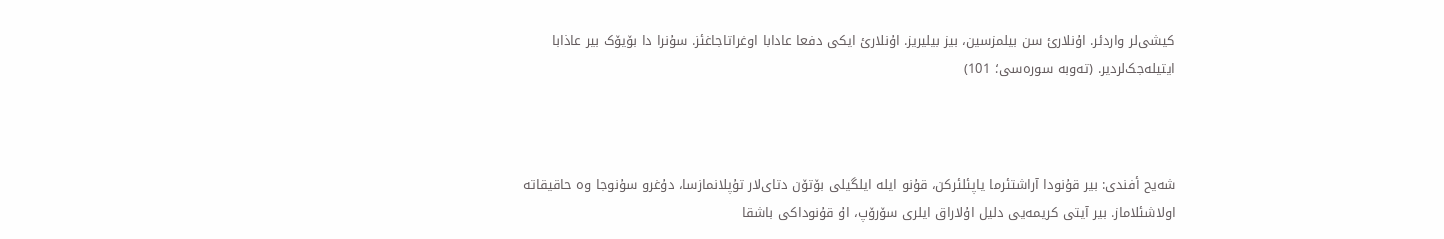کیشی‌لر واردئر. اۇنلارئ سن بیلمزسین، بیز بیلیریز. اۇنلارئ ایکی دفعا عادابا اوغراتاجاغئز. سۇنرا دا بۆیۆک بیر عاذابا ایتیلەجک‌لردیر. (تەوبە سورەسی؛ 101)



شەیح أفندی: بیر قۇنودا آراشتئرما یاپئلئرکن، قۇنو ایلە ایلگیلی بۆتۆن دتای‌لار تۇپلانمازسا، دۇغرو سۇنوجا وە حاقیقاتە اولاشئلاماز. بیر آیتی کریمەیی دلیل اۇلاراق ایلری سۆرۆپ، اۇ قۇنوداکی باشقا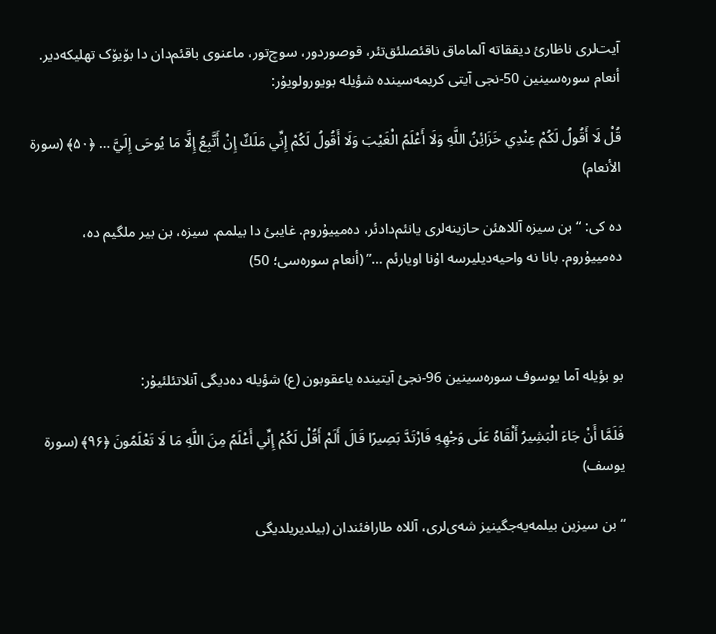آیت‌لری ناظارئ دیققاتە آلماماق ناقئصلئق‌تئر، قوصوردور، سوچ‌تور، ماعنوی باقئم‌دان دا بۆیۆک تهلیکەدیر. أنعام سورەسینین 50-نجی آیتی کریمەسیندە شؤیلە بویورولویۇر:

قُلْ لَا أَقُولُ لَكُمْ عِنْدِي خَزَائِنُ اللَّهِ وَلَا أَعْلَمُ الْغَيْبَ وَلَا أَقُولُ لَكُمْ إِنِّي مَلَكٌ إِنْ أَتَّبِعُ إِلَّا مَا يُوحَى إِلَيَّ … ﴿۵۰﴾ (سورة الأنعام)

دە کی: “بن سیزە آللاهئن حازینەلری یانئم‌دادئر، دەمییۇروم. غایبئ دا بیلمم. سیزە، بن بیر ملگیم دە، دەمییۇروم. بانا نە واحیەدیلیرسە اۇنا اویارئم …” (أنعام سورەسی؛ 50)



بو بؤیلە آما یوسوف سورەسینین 96-نجئ آیتیندە یاعقوبون (ع) شؤیلە دەدیگی آنلاتئلئیۇر:

فَلَمَّا أَنْ جَاءَ الْبَشِيرُ أَلْقَاهُ عَلَى وَجْهِهِ فَارْتَدَّ بَصِيرًا قَالَ أَلَمْ أَقُلْ لَكُمْ إِنِّي أَعْلَمُ مِنَ اللَّهِ مَا لَا تَعْلَمُونَ ﴿۹۶﴾ (سورة یوسف)

“بن سیزین بیلمەیەجگینیز شەی‌لری، آللاە طارافئندان (بیلدیریلدیگی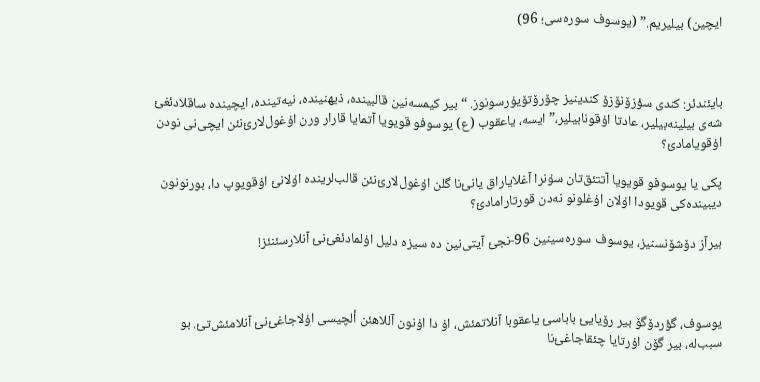ایچین) بیلیریم.” (یوسوف سورەسی؛ 96)



بایئندئر: کندی سؤزۆنۆزۆ کندینیز چۆرۆتۆیۇرسونوز. “بیر کیمسەنین قالبیندە، ذیهنیندە، نیەتیندە، ایچیندە ساقلادئغئ شەی بیلینەبیلیر، عادتا اۇقونابیلیر،” ایسە، یاعقوب (ع) یوسوفو قویویا آتمایا قارار ورن اۇغول‌لارئ‌نئن ایچی‌نی نودن اۇقویامادئ؟

پکی یا یوسوفو قویویا آتتئق‌تان سۇنرا آغلایاراق یانئ‌نا گلن اۇغول‌لارئ‌نئن قالب‌لریندە اۇلانئ اۇقویوپ دا، بورنونون دیبیندەکی قویودا اۇلان اۇغلونو نەدن قورتارامادئ؟

بیرآز دۆشۆنسنیز، یوسوف سورەسینین 96-نجئ آیتی‌نین دە سیزە دلیل اۇلمادئغئ‌نئ آنلارسئنئز!



یوسوف، گؤردۆگۆ بیر رۆیایئ باباسئ یاعقوبا آنلاتمئش، اۇ دا اۇنون آللاهئن ألچیسی اۇلاجاغئ‌نئ آنلامئش‌تئ. بو سبب‌لە، بیر گۆن اۇرتایا چئقاجاغئ‌نا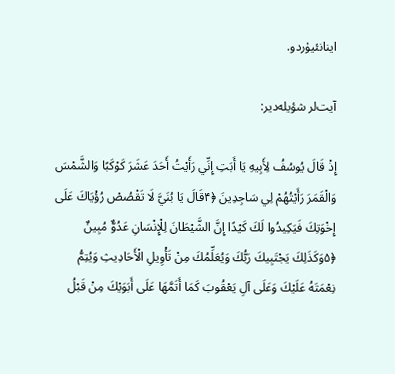اینانئیۇردو.

آیت‌لر شؤیلەدیر:

إِذْ قَالَ يُوسُفُ لِأَبِيهِ يَا أَبَتِ إِنِّي رَأَيْتُ أَحَدَ عَشَرَ كَوْكَبًا وَالشَّمْسَ وَالْقَمَرَ رَأَيْتُهُمْ لِي سَاجِدِينَ ﴿۴قَالَ يَا بُنَيَّ لَا تَقْصُصْ رُؤْيَاكَ عَلَى إِخْوَتِكَ فَيَكِيدُوا لَكَ كَيْدًا إِنَّ الشَّيْطَانَ لِلْإِنْسَانِ عَدُوٌّ مُبِينٌ ﴿۵وَكَذَلِكَ يَجْتَبِيكَ رَبُّكَ وَيُعَلِّمُكَ مِنْ تَأْوِيلِ الْأَحَادِيثِ وَيُتِمُّ نِعْمَتَهُ عَلَيْكَ وَعَلَى آلِ يَعْقُوبَ كَمَا أَتَمَّهَا عَلَى أَبَوَيْكَ مِنْ قَبْلُ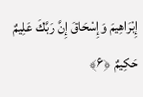إِبْرَاهِيمَ وَإِسْحَاقَ إِنَّ رَبَّكَ عَلِيمٌ حَكِيمٌ ﴿۶﴾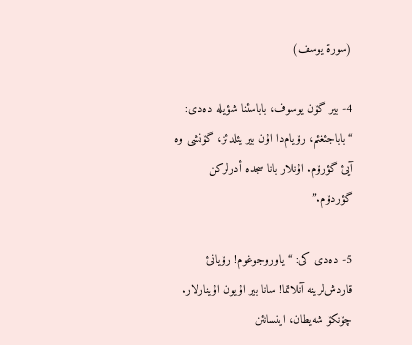(سورة یوسف)

4- بیر گۆن یوسوف، باباسئنا شؤیلە دەدی: “باباجئغئم، رۆیام‌دا اۇن بیر یئلدئز، گۆنشی وە آیئ گؤرۆم. اۇنلار بانا سجدە أدرلرکن گؤردۆم.”

5- دەدی کی: “یاوروجوغوم! رۆیانئ قاردش‌لرینە آنلاتما! سانا بیر اۇیون اۇینارلار. چۆنکۆ شەیطان، اینسانئن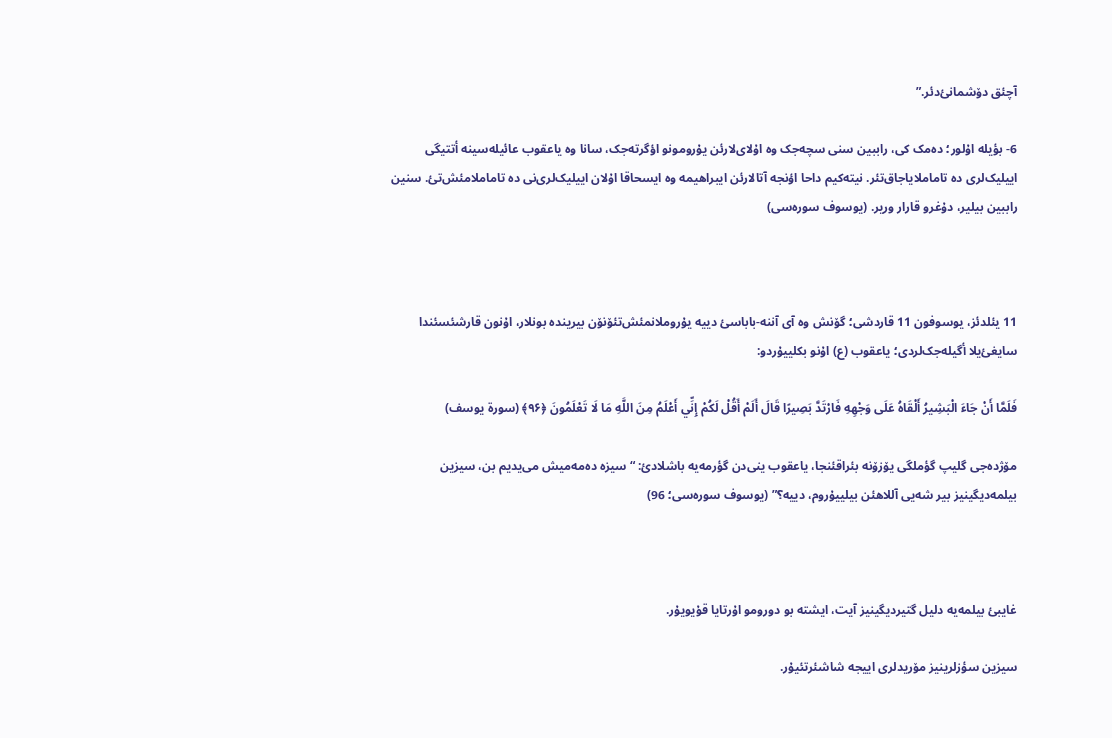آچئق دۆشمانئ‌دئر.”

6- بؤیلە اۇلور؛ دەمک کی، راببین سنی سچەجک وە اۇلای‌لارئن یۇرومونو اؤگرتەجک، سانا وە یاعقوب عائیلەسینە أتتیگی اییلیک‌لری دە تاماملایاجاق‌تئر. نیتەکیم داحا اؤنجە آتالارئن ایبراهیمە وە ایسحاقا اۇلان اییلیک‌لری‌نی دە تاماملامئش‌تئ. سنین راببین بیلیر، دۇغرو قارار وریر. (یوسوف سورەسی)



11 یئلدئز، یوسوفون 11 قاردشی؛ گۆنش وە آی آننە-باباسئ دییە یۇروملانمئش‌تئۆنۆن بیریندە بونلار، اۇنون قارشئسئندا سایغئ‌یلا أگیلەجک‌لردی؛ یاعقوب (ع) اۇنو بکلییۇردو:

فَلَمَّا أَنْ جَاءَ الْبَشِيرُ أَلْقَاهُ عَلَى وَجْهِهِ فَارْتَدَّ بَصِيرًا قَالَ أَلَمْ أَقُلْ لَكُمْ إِنِّي أَعْلَمُ مِنَ اللَّهِ مَا لَا تَعْلَمُونَ ﴿۹۶﴾ (سورة یوسف)

مۆژدەجی گلیپ گؤملگی یۆزۆنە بئراقئنجا، یاعقوب ینی‌دن گؤرمەیە باشلادئ: “سیزە دەمەمیش می‌یدیم بن، سیزین بیلمەدیگینیز بیر شەیی آللاهئن بیلییۇروم، دییە؟” (یوسوف سورەسی؛ 96)



غایبئ بیلمەیە دلیل گتیردیگینیز آیت، ایشتە بو دورومو اۇرتایا قۇیویۇر.

سیزین سؤزلرینیز مۆریدلری اییجە شاشئرتئیۇر.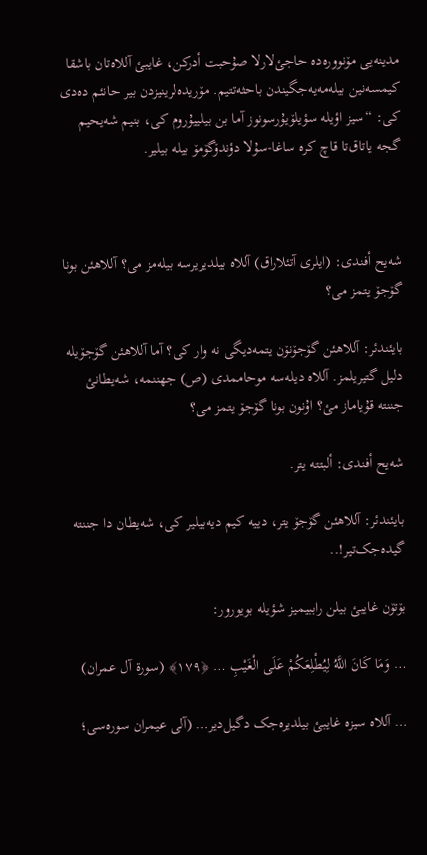مدینەیی مۆنوورەدە حاجئ‌لارلا صۇحبت أدرکن، غایبئ آللاەتان باشقا کیمسەنین بیلەمەیەجگیندن باحثەتتیم. مۆریدەلرینیزدن بیر حانئم دەدی کی: “سیز اؤیلە سؤیلۆیۇرسونوز آما بن بیلییۇروم کی، بنیم شەیحیم گجە یاتاق‌تا قاچ کرە ساغا-سۇلا دؤندۆگۆمۆ بیلە بیلیر.



شەیح أفندی: (ایلری آتئلاراق) آللاە بیلدیریرسە بیلەمز می؟ آللاهئن بونا گۆجۆ یتمز می؟

بایئندئر: آللاهئن گۆجۆنۆن یتمەدیگی نە وار کی؟ آما آللاهئن گۆجۆیلە دلیل گتیریلمز. آللاە دیلەسە موحاممدی (ص) جهننمە، شەیطانئ جننتە قۇیاماز مئ؟ اۇنون بونا گۆجۆ یتمز می؟

شەیح أفندی: ألبتتە یتر.

بایئندئر: آللاهئن گۆجۆ یتر، دییە کیم دیەبیلیر کی، شەیطان دا جننتە گیدەجک‌تیر!..

بۆتۆن غایبئ بیلن راببیمیز شؤیلە بویورور:

… وَمَا كَانَ اللَّهُ لِيُطْلِعَكُمْ عَلَى الْغَيْبِ … ﴿۱۷۹﴾ (سورة آل عمران)

… آللاە سیزە غایبئ بیلدیرەجک دگیل‌دیر… (آلی عیمران سورەسی؛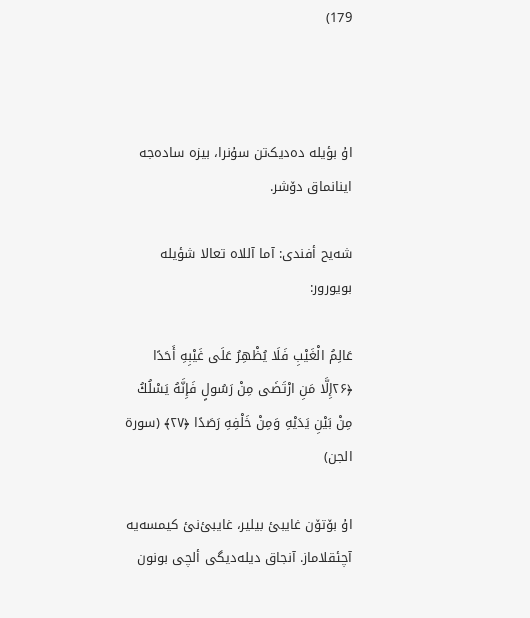179)



اۇ بؤیلە دەدیک‌تن سۇنرا، بیزە سادەجە اینانماق دۆشر.

شەیح أفندی: آما آللاە تعالا شؤیلە بویورور:

عَالِمُ الْغَيْبِ فَلَا يُظْهِرُ عَلَى غَيْبِهِ أَحَدًا ﴿۲۶إِلَّا مَنِ ارْتَضَى مِنْ رَسُولٍ فَإِنَّهُ يَسْلُكُ مِنْ بَيْنِ يَدَيْهِ وَمِنْ خَلْفِهِ رَصَدًا ﴿۲۷﴾ (سورة الجن)

اۇ بۆتۆن غایبئ بیلیر، غایبئ‌نئ کیمسەیە آچئقلاماز. آنجاق دیلەدیگی ألچی بونون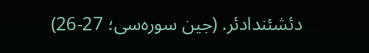دئشئندادئر. (جین سورەسی؛ 27-26)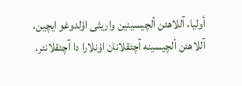أولیا، آللاهئن ألچیسینین واریثی اۇلدوغو ایچین، آللاهئن ألچیسینە آچئقلانان اۇنلارا دا آچئقلانئر.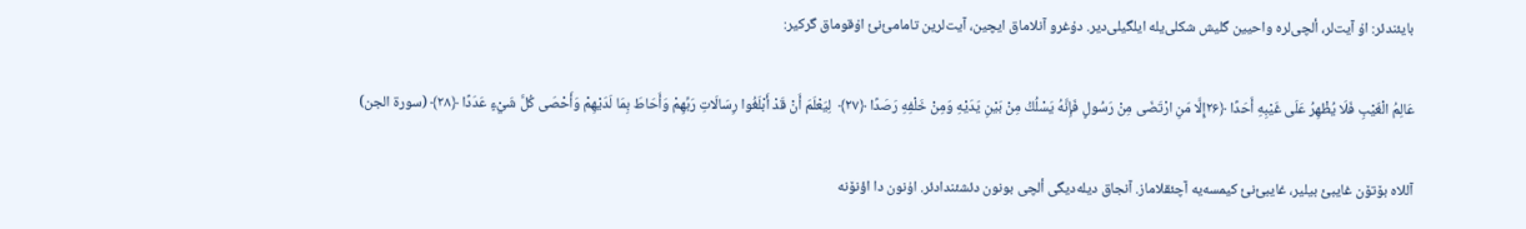بایئندئر: اۇ آیت‌لر، ألچی‌لرە واحیین گلیش شکلی‌یلە ایلگیلی‌دیر. دۇغرو آنلاماق ایچین، آیت‌لرین تامامئ‌نئ اۇقوماق گرکیر:

عَالِمُ الْغَيْبِ فَلَا يُظْهِرُ عَلَى غَيْبِهِ أَحَدًا ﴿۲۶إِلَّا مَنِ ارْتَضَى مِنْ رَسُولٍ فَإِنَّهُ يَسْلُكُ مِنْ بَيْنِ يَدَيْهِ وَمِنْ خَلْفِهِ رَصَدًا ﴿۲۷﴾  لِيَعْلَمَ أَنْ قَدْ أَبْلَغُوا رِسَالَاتِ رَبِّهِمْ وَأَحَاطَ بِمَا لَدَيْهِمْ وَأَحْصَى كُلَّ شَيْءٍ عَدَدًا ﴿۲۸﴾ (سورة الجن)

آللاە بۆتۆن غایبئ بیلیر، غایبئ‌نئ کیمسەیە آچئقلاماز. آنجاق دیلەدیگی ألچی بونون دئشئندادئر. اۇنون دا اؤنۆنە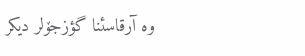وە آرقاسئنا گؤزجۆلر دیکر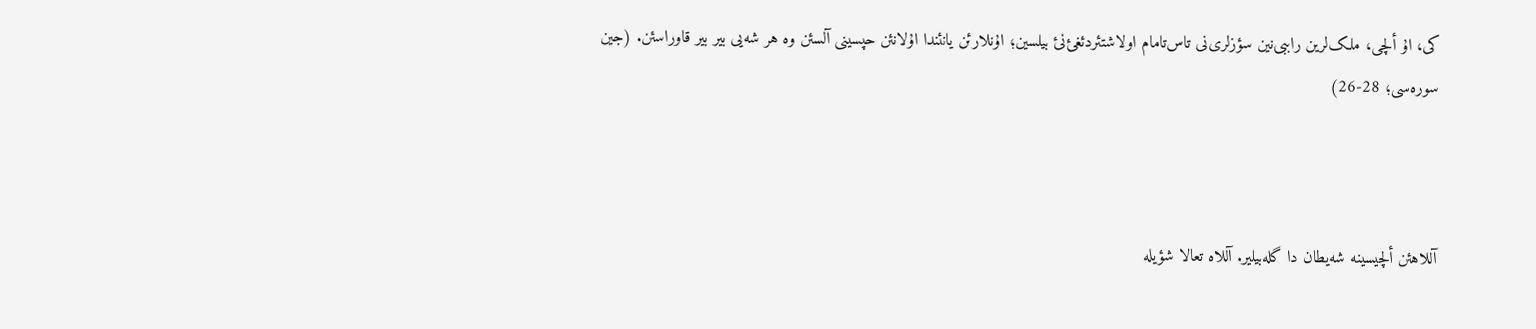کی، اۇ ألچی، ملک‌لرین راببی‌نین سؤزلری‌نی تاس‌تامام اولاشتئردئغئ‌نئ بیلسین؛ اۇنلارئن یانئندا اۇلانئن حپسینی آلسئن وە هر شەیی بیر بیر قاوراسئن. (جین سورەسی؛ 28-26)



آللاهئن ألچیسینە شەیطان دا گلەبیلیر. آللاە تعالا شؤیلە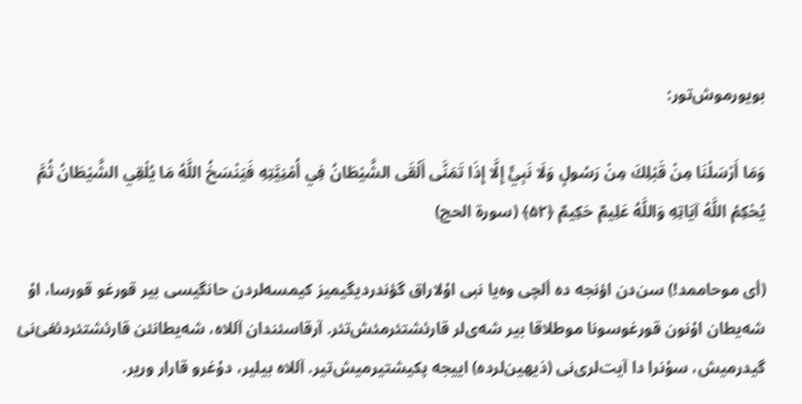بویورموش‌تور:

وَمَا أَرْسَلْنَا مِنْ قَبْلِكَ مِنْ رَسُولٍ وَلَا نَبِيٍّ إِلَّا إِذَا تَمَنَّى أَلْقَى الشَّيْطَانُ فِي أُمْنِيَّتِهِ فَيَنْسَخُ اللَّهُ مَا يُلْقِي الشَّيْطَانُ ثُمَّ يُحْكِمُ اللَّهُ آيَاتِهِ وَاللَّهُ عَلِيمٌ حَكِيمٌ ﴿۵۲﴾ (سورة الحج)

(أی موحاممد!) سن‌دن اؤنجە دە ألچی وەیا نبی اۇلاراق گؤندردیگیمیز کیمسەلردن حانگیسی بیر قورغو قورسا، اۇ شەیطان اۇنون قورغوسونا موطلاقا بیر شەی‌لر قارئشتئرمئش‌تئر. آرقاسئندان آللاە، شەیطانئن قارئشتئردئغئ‌نئ گیدرمیش، سۇنرا دا آیت‌لری‌نی (ذیهین‌لردە) اییجە پکیشتیرمیش‌تیر. آللاە بیلیر، دۇغرو قارار وریر.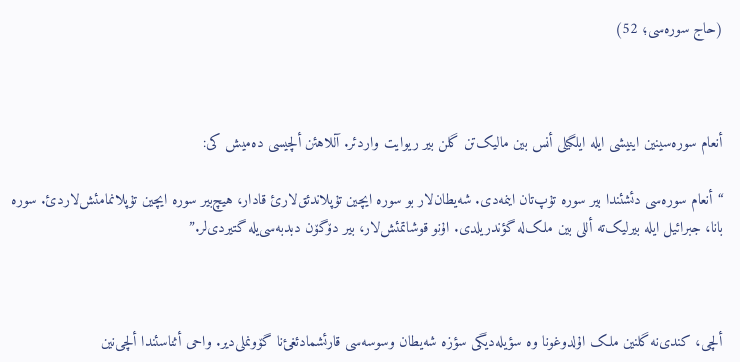(حاج سورەسی؛ 52)



أنعام سورەسینین اینیشی ایلە ایلگیلی أنس بین مالیک‌تن گلن بیر ریوایت واردئر. آللاهئن ألچیسی دەمیش کی:

“أنعام سورەسی دئشئندا بیر سورە تۇپ‌تان اینمەدی. شەیطان‌لار بو سورە ایچین تۇپلاندئق‌لارئ قادار، هیچ‌بیر سورە ایچین تۇپلانمامئش‌لاردئ. سورە بانا، جبرائیل ایلە بیرلیک‌تە أللی بین ملک‌لە گؤندریلدی. اۇنو قوشاتمئش‌لار، بیر دۆگۆن دبدبەسی‌یلە گتیردی‌لر.”



ألچی، کندی‌نە گلنین ملک اۇلدوغونا وە سؤیلەدیگی سؤزە شەیطان وسوسەسی قارئشمادئغئ‌نا گۆونملی‌دیر. واحی أثناسئندا ألچی‌نین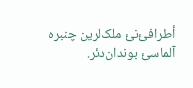أطرافئ‌نئ ملک‌لرین چنبرە آلماسئ بوندان‌دئر.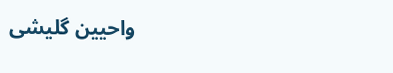واحیین گلیشی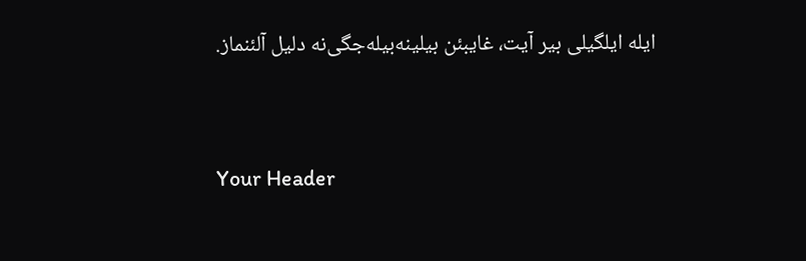ایلە ایلگیلی بیر آیت، غایبئن بیلینەبیلەجگی‌نە دلیل آلئنماز.



Your Header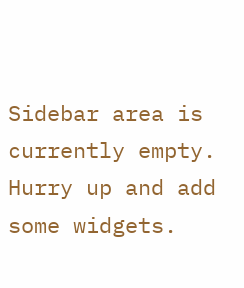Sidebar area is currently empty. Hurry up and add some widgets.